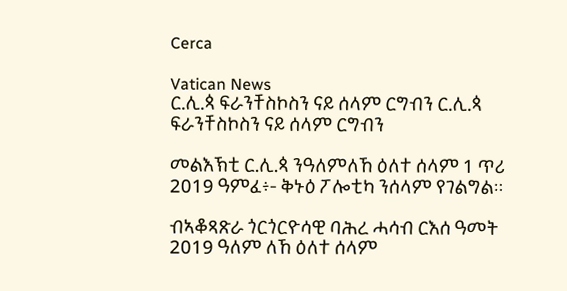Cerca

Vatican News
ር.ሊ.ጳ ፍራንቸስኮስን ናይ ሰላም ርግብን ር.ሊ.ጳ ፍራንቸስኮስን ናይ ሰላም ርግብን

መልእኽቲ ር.ሊ.ጳ ንዓለምለኸ ዕለተ ሰላም 1 ጥሪ 2019 ዓምፈ፥- ቅኑዕ ፖሎቲካ ንሰላም የገልግል።

ብኣቆጻጽራ ጎርጎርዮሳዊ ባሕረ ሓሳብ ርእሰ ዓመት 2019 ዓለም ለኸ ዕለተ ሰላም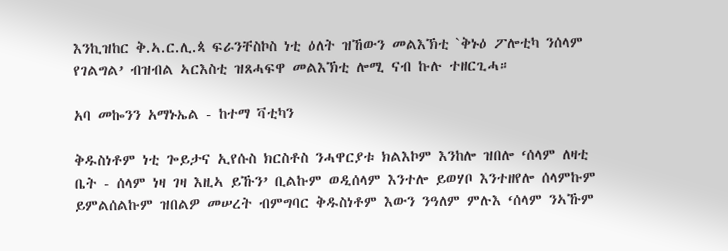እንኪዝከር ቅ.ኣ.ር.ሊ.ጳ ፍራንቸስኮስ ነቲ ዕለት ዝኸውን መልእኽቲ `ቅኑዕ ፖሎቲካ ንሰላም የገልግል’ ብዝብል ኣርእስቲ ዝጸሓፍዋ መልእኽቲ ሎሚ ናብ ኩሉ ተዘርጊሓ።

አባ መኰንን አማኑኤል - ከተማ ቫቲካን

ቅዱስነቶም ነቲ ጐይታና ኢየሱስ ክርስቶስ ንሓዋርያቱ ክልእኮም እንከሎ ዝበሎ ‘ሰላም ለዛቲ ቤት - ሰላም ነዛ ገዛ እዚኣ ይኹን’ ቢልኩም ወዲሰላም እንተሎ ይወሃቦ እንተዘየሎ ሰላምኩም ይምልሰልኩም ዝበልዎ መሠረት ብምግባር ቅዱስነቶም እውን ንዓለም ምሉእ ‘ሰላም ንኣኹም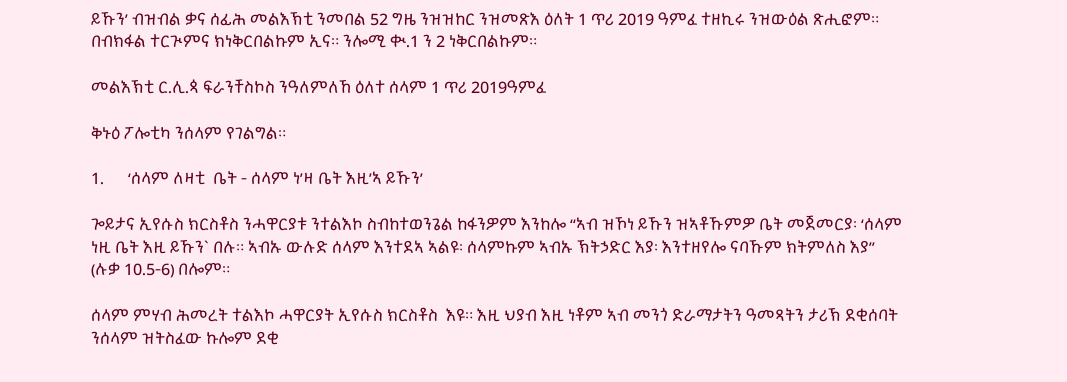ይኹን’ ብዝብል ቃና ሰፊሕ መልእኽቲ ንመበል 52 ግዜ ንዝዝከር ንዝመጽእ ዕለት 1 ጥሪ 2019 ዓምፈ ተዘኪሩ ንዝውዕል ጽሒፎም። በብክፋል ተርጒምና ክነቅርበልኩም ኢና። ንሎሚ ቊ.1 ን 2 ነቅርበልኩም።

መልእኽቲ ር.ሊ.ጳ ፍራንቸስኮስ ንዓለምለኸ ዕለተ ሰላም 1 ጥሪ 2019ዓምፈ

ቅኑዕ ፖሎቲካ ንሰላም የገልግል።

1.      ‘ሰላም ለዛቲ  ቤት - ሰላም ነ’ዛ ቤት እዚ’ኣ ይኹን’

ጐይታና ኢየሱስ ክርስቶስ ንሓዋርያቱ ንተልእኮ ስብከተወንጌል ከፋንዎም እንከሎ ‘‘ኣብ ዝኾነ ይኹን ዝኣቶኹምዎ ቤት መጀመርያ፡ ‘ሰላም ነዚ ቤት እዚ ይኹን` በሉ። ኣብኡ ውሉድ ሰላም እንተደኣ ኣልዩ፡ ሰላምኩም ኣብኡ ኽትኃድር እያ፡ እንተዘየሎ ናባኹም ክትምለስ እያ’’ (ሉቃ 10.5-6) በሎም።

ሰላም ምሃብ ሕመረት ተልእኮ ሓዋርያት ኢየሱስ ክርስቶስ  እዩ። እዚ ህያብ እዚ ነቶም ኣብ መንጎ ድራማታትን ዓመጻትን ታሪኽ ደቂሰባት ንሰላም ዝትስፈው ኩሎም ደቂ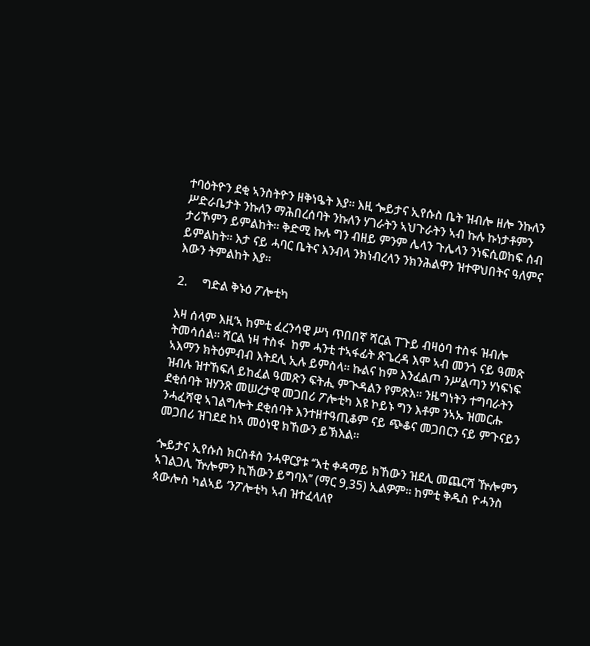ተባዕትዮን ደቂ ኣንስትዮን ዘቅነዔት እያ። እዚ ጐይታና ኢየሱስ ቤት ዝብሎ ዘሎ ንኩለን ሥድራቤታት ንኩለን ማሕበረሰባት ንኩለን ሃገራትን ኣህጉራትን ኣብ ኩሉ ኩነታቶምን ታሪኾምን ይምልከት። ቅድሚ ኩሉ ግን ብዘይ ምንም ሌላን ጉሌላን ንነፍሲወከፍ ሰብ ይምልከት። እታ ናይ ሓባር ቤትና እንብላ ንክነብረላን ንክንሕልዋን ዝተዋህበትና ዓለምና እውን ትምልከት እያ።

2.     ግድል ቅኑዕ ፖሎቲካ

እዛ ሰላም እዚ’ኣ ከምቲ ፈረንሳዊ ሥነ ጥበበኛ ሻርል ፐጉይ ብዛዕባ ተስፋ ዝብሎ ትመሳሰል። ሻርል ነዛ ተስፋ  ከም ሓንቲ ተኣፋፊት ጽጌረዳ እሞ ኣብ መንጎ ናይ ዓመጽ ኣእማን ክትዕምብብ እትደሊ ኢሉ ይምስላ። ኩልና ከም እንፈልጦ ንሥልጣን ሃነፍነፍ ዝብሉ ዝተኸፍለ ይከፈል ዓመጽን ፍትሒ ምጒዳልን የምጽእ። ንዜግነትን ተግባራትን ደቂሰባት ዝሃንጽ መሠረታዊ መጋበሪ ፖሎቲካ እዩ ኮይኑ ግን እቶም ንኣኡ ዝመርሑ ንሓፈሻዊ ኣገልግሎት ደቂሰባት እንተዘተዓጢቆም ናይ ጭቆና መጋበርን ናይ ምጉናይን መጋበሪ ዝገደደ ከኣ መዕነዊ ክኸውን ይኽእል።

ጐይታና ኢየሱስ ክርስቶስ ንሓዋርያቱ ‘‘እቲ ቀዳማይ ክኸውን ዝደሊ መጨርሻ ዅሎምን ኣገልጋሊ ዅሎምን ኪኸውን ይግባእ’’ (ማር 9,35) ኢልዎም። ከምቲ ቅዱስ ዮሓንስ ጳውሎስ ካልኣይ ‘ንፖሎቲካ ኣብ ዝተፈላለየ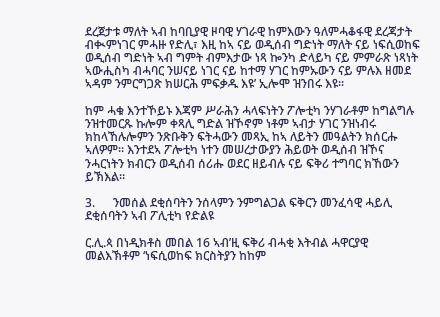ደረጀታቱ ማለት ኣብ ከባቢያዊ ዞባዊ ሃገራዊ ከምእውን ዓለምሓቆፋዊ ደረጃታት ብቊምነገር ምሓዙ የድሊ፣ እዚ ከኣ ናይ ወዲሰብ ግድነት ማለት ናይ ነፍሲወከፍ ወዲሰብ ግድነት ኣብ ግምት ብምእታው ነጻ ኰንካ ድላይካ ናይ ምምራጽ ነጻነት ኣውሒስካ ብሓባር ንሠናይ ነገር ናይ ከተማ ሃገር ከምኡውን ናይ ምሉእ ዘመደ ኣዳም ንምርግጋጽ ክሠርሕ ምፍቃዱ እዩ’ ኢሎሞ ዝንበሩ እዩ።

ከም ሓቁ እንተኾይኑ እጃም ሥራሕን ሓላፍነትን ፖሎቲካ ንሃገራቶም ከግልግሉ ንዝተመርጹ ኩሎም ቀጻሊ ግድል ዝኾኖም ነቶም ኣብታ ሃገር ንዝነብሩ ክከላኸሉሎምን ንጽቡቅን ፍትሓውን መጻኢ ከኣ ለይትን መዓልትን ክሰርሑ ኣለዎም። እንተደኣ ፖሎቲካ ነተን መሠረታውያን ሕይወት ወዲሰብ ዝኾና ንሓርነትን ክብርን ወዲሰብ ሰሪሑ ወደር ዘይብሉ ናይ ፍቅሪ ተግባር ክኸውን ይኽእል።

3.      ንመሰል ደቂሰባትን ንሰላምን ንምግልጋል ፍቅርን መንፈሳዊ ሓይሊ ደቂሰባትን ኣብ ፖሊቲካ የድልዩ

ር.ሊ.ጳ በነዲክቶስ መበል 16 ኣብ’ዚ ፍቅሪ ብሓቂ እትብል ሓዋርያዊ መልእኽቶም ‘ነፍሲወከፍ ክርስትያን ከከም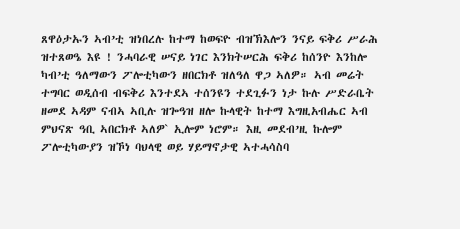ጸዋዕታኡን ኣብ’ቲ ዝነበረሉ ከተማ ከወፍዮ ብዝኽእሎን ንናይ ፍቅሪ ሥራሕ ዝተጸወዔ እዩ ! ንሓባራዊ ሠናይ ነገር እንክትሠርሕ ፍቅሪ ከሰንዮ እንከሎ ካብ’ቲ ዓለማውን ፖሎቲካውን ዘበርክቶ ዝለዓለ ዋጋ ኣለዎ። ኣብ መሬት ተግባር ወዲሰብ ብፍቅሪ እንተደኣ ተሰንዩን ተደጊፉን ነታ ኩሉ ሥድራቤት ዘመደ ኣዳም ናብኣ ኣቢሉ ዝጐዓዝ ዘሎ ኩላዊት ከተማ እግዚአብሔር ኣብ ምህናጽ ዓቢ ኣበርክቶ ኣለዎ` ኢሎም ነሮም። እዚ መደብ’ዚ ኩሎም ፖሎቲካውያን ዝኾነ ባህላዊ ወይ ሃይማኖታዊ ኣተሓሳስባ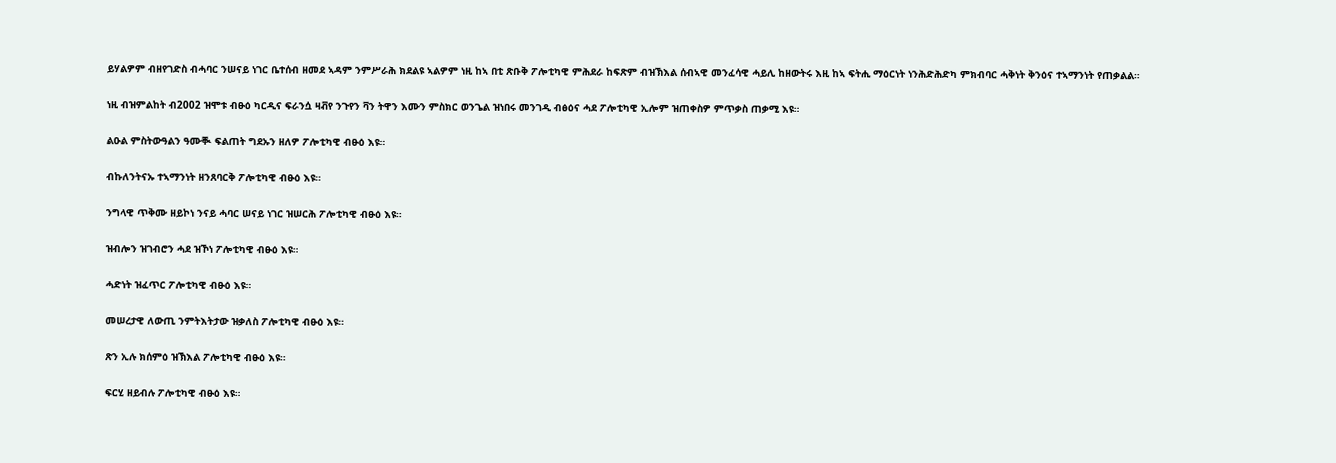ይሃልዎም ብዘየገድስ ብሓባር ንሠናይ ነገር ቤተሰብ ዘመደ ኣዳም ንምሥራሕ ክደልዩ ኣልዎም ነዚ ከኣ በቲ ጽቡቅ ፖሎቲካዊ ምሕደራ ከፍጽም ብዝኽእል ሰብኣዊ መንፈሳዊ ሓይሊ ከዘውትሩ እዚ ከኣ ፍትሒ ማዕርነት ነንሕድሕድካ ምክብባር ሓቅነት ቅንዕና ተኣማንነት የጠቃልል።

ነዚ ብዝምልከት ብ2002 ዝሞቱ ብፁዕ ካርዲና ፍራንሷ ዛቭየ ንጉየን ቫን ትዋን እሙን ምስክር ወንጌል ዝነበሩ መንገዲ ብፅዕና ሓደ ፖሎቲካዊ ኢሎም ዝጠቀስዎ ምጥቃስ ጠቃሚ እዩ።

ልዑል ምስትውዓልን ዓሙቚ ፍልጠት ግደኡን ዘለዎ ፖሎቲካዊ ብፁዕ እዩ።

ብኩለንትናኡ ተኣማንነት ዘንጸባርቅ ፖሎቲካዊ ብፁዕ እዩ።

ንግላዊ ጥቅሙ ዘይኮነ ንናይ ሓባር ሠናይ ነገር ዝሠርሕ ፖሎቲካዊ ብፁዕ እዩ።

ዝብሎን ዝገብሮን ሓደ ዝኾነ ፖሎቲካዊ ብፁዕ እዩ።

ሓድነት ዝፈጥር ፖሎቲካዊ ብፁዕ እዩ።

መሠረታዊ ለውጢ ንምትእትታው ዝቃለስ ፖሎቲካዊ ብፁዕ እዩ።

ጽን ኢሉ ክሰምዕ ዝኽእል ፖሎቲካዊ ብፁዕ እዩ።

ፍርሂ ዘይብሉ ፖሎቲካዊ ብፁዕ እዩ።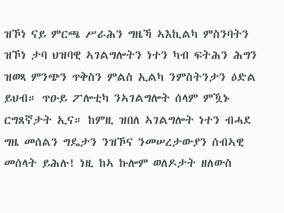ዝኾነ ናይ ምርጫ ሥራሕን ግዜኻ ኣእኪልካ ምስንባትን ዝኾነ ታባ ህዝባዊ ኣገልግሎትን ነተን ካብ ፍትሕን ሕግን ዝወጻ ምንጭን ጥቅስን ምልስ ኢልካ ንምስትንታን ዕድል ይህብ። ጥዑይ ፖሎቲካ ንኣገልግሎት ሰላም ምዃኑ ርግጸኛታት ኢና። ከምዚ ዝበለ ኣገልግሎት ነተን ብሓደ ግዜ መሰልን ግዴታን ንዝኾና ንመሠረታውያን ሰብኣዊ መሰላት ይሕሉ! ነዚ ከኣ ኩሎም ወለዶታት ዘለውስ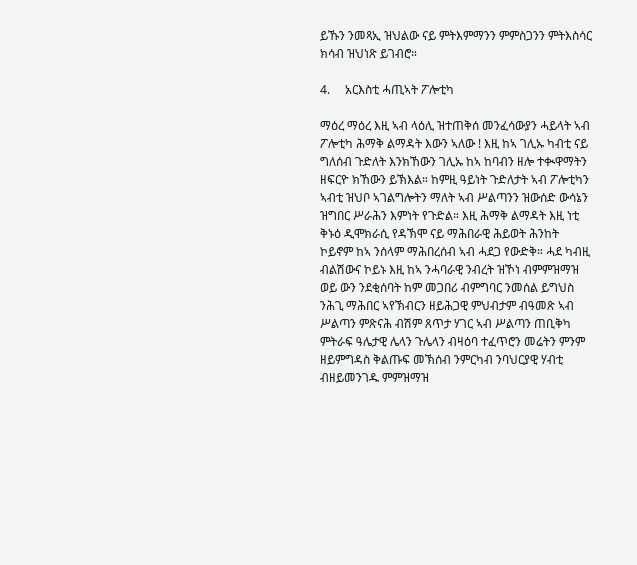ይኹን ንመጻኢ ዝህልው ናይ ምትእምማንን ምምስጋንን ምትእስሳር ክሳብ ዝህነጽ ይገብሮ።

4.     አርእስቲ ሓጢኣት ፖሎቲካ

ማዕረ ማዕረ እዚ ኣብ ላዕሊ ዝተጠቅሰ መንፈሳውያን ሓይላት ኣብ ፖሎቲካ ሕማቅ ልማዳት እውን ኣለው ! እዚ ከኣ ገሊኡ ካብቲ ናይ ግለሰብ ጉድለት እንክኸውን ገሊኡ ከኣ ከባብን ዘሎ ተቊዋማትን ዘፍርዮ ክኸውን ይኽእል። ከምዚ ዓይነት ጉድለታት ኣብ ፖሎቲካን ኣብቲ ዝህቦ ኣገልግሎትን ማለት ኣብ ሥልጣንን ዝውሰድ ውሳኔን ዝግበር ሥራሕን እምነት የጉድል። እዚ ሕማቅ ልማዳት እዚ ነቲ ቅኑዕ ዲሞክራሲ የዳኽሞ ናይ ማሕበራዊ ሕይወት ሕንከት ኮይኖም ከኣ ንሰላም ማሕበረሰብ ኣብ ሓደጋ የውድቅ። ሓደ ካብዚ ብልሽውና ኮይኑ እዚ ከኣ ንሓባራዊ ንብረት ዝኾነ ብምምዝማዝ ወይ ውን ንደቂሰባት ከም መጋበሪ ብምግባር ንመሰል ይግህስ ንሕጊ ማሕበር ኣየኽብርን ዘይሕጋዊ ምህብታም ብዓመጽ ኣብ ሥልጣን ምጽናሕ ብሽም ጸጥታ ሃገር ኣብ ሥልጣን ጠቢቅካ ምትራፍ ዓሌታዊ ሌላን ጉሌላን ብዛዕባ ተፈጥሮን መሬትን ምንም ዘይምግዳስ ቅልጡፍ መኽሰብ ንምርካብ ንባህርያዊ ሃብቲ ብዘይመንገዱ ምምዝማዝ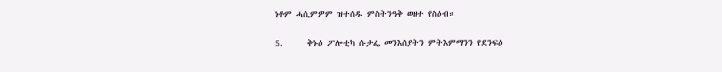ነቶም ሓሲምዎም ዝተሰዱ ምስትንዓቅ ወዘተ የስዕብ።

5.      ቅኑዕ ፖሎቲካ ሱታፌ መንእሰያትን ምትእምማንን የደንፍዕ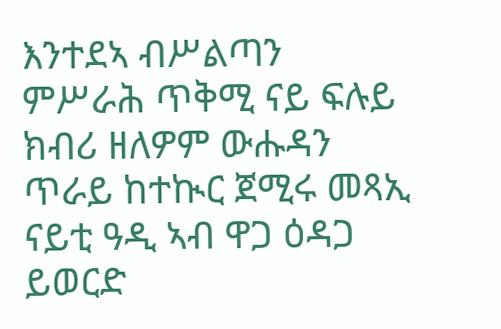እንተደኣ ብሥልጣን ምሥራሕ ጥቅሚ ናይ ፍሉይ ክብሪ ዘለዎም ውሑዳን ጥራይ ከተኲር ጀሚሩ መጻኢ ናይቲ ዓዲ ኣብ ዋጋ ዕዳጋ ይወርድ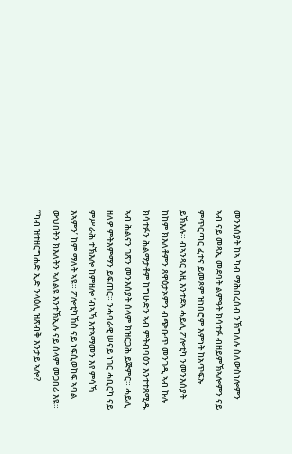መንእሰያት ከኣ ካብ ማሕበረሰብ ንኽግለሉ ስለውስነሎምን ኣብ ናይ መጻኢ መደባት ልምዓት ክሳተፉ ብዘይምኽኣሎምን ናይ ምጥርጣር ፈተና ይመጾም ዝነበሮም እምነት ከአጥፍኡ ይኽእሉ። ብኣንጻር እዚ እንተደኣ ሓይሊ ፖሎቲካ ንመንእሰያት ከከም ክእለቶምን ጸዋዕታኦምን ብጭቡጥ መንገዲ ኣብ ኩሉ ክሳተፉን ሕልማታቶም ከግሁድን ኣብ ምትብባዕን እንተተጸሚዱ ኣብ ሕልናን ገጽን መንእሰያት ሰላም ክዝርጋሕ ይጅምር። ሓይሊ ዘለዎ ምትእምማን ይፍጠር። ንሓባራዊ ሠናይ ነገር ሓቢርካ ናይ ምሥራሕ ተኽእሎ ከምዘሎ ‘ብኣኻ እተኣማመን እየ ምሳኻ እኣምን’ ከም ማለት ኣዩ። ፖሎቲካኸስ ናይ ነፍሲወከፍ ኣባል ውህበትን ክእለትን ኣለልዩ እንተኽኢሉ ናይ ሰላም መጋበሪ እዩ። ‘‘ካብ ዝተዘርግሐድ ኢድ ንላዕሊ ዝጽብቅ እንታይ ኣሎ?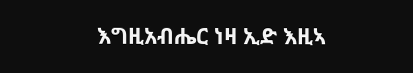እግዚአብሔር ነዛ ኢድ እዚኣ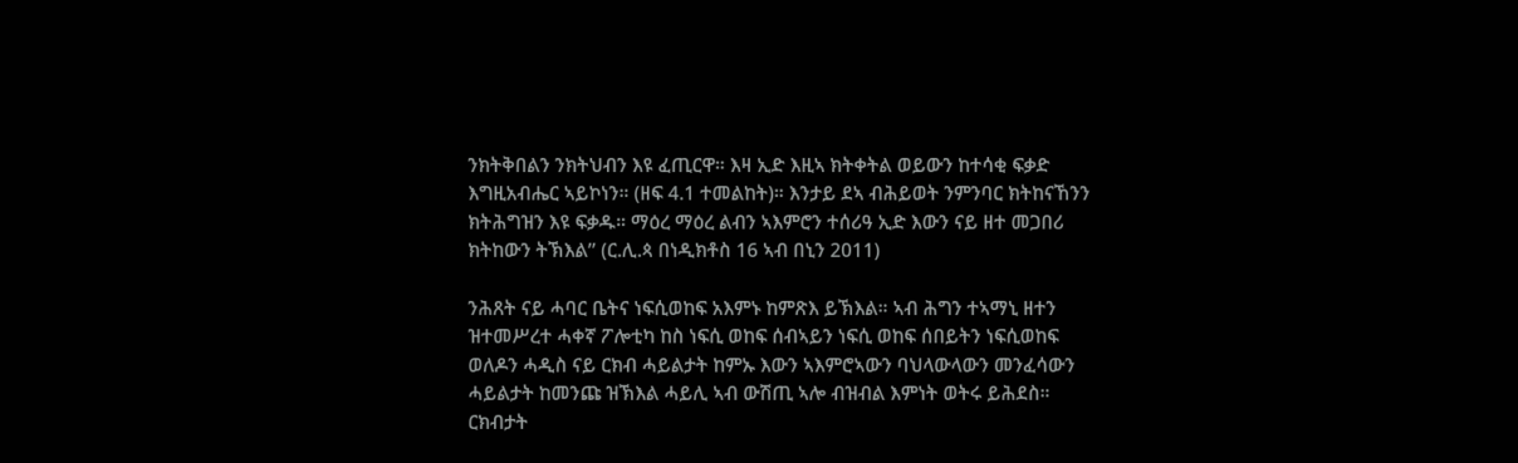ንክትቅበልን ንክትህብን እዩ ፈጢርዋ። እዛ ኢድ እዚኣ ክትቀትል ወይውን ከተሳቂ ፍቃድ እግዚአብሔር ኣይኮነን። (ዘፍ 4.1 ተመልከት)። እንታይ ደኣ ብሕይወት ንምንባር ክትከናኸንን ክትሕግዝን እዩ ፍቃዱ። ማዕረ ማዕረ ልብን ኣእምሮን ተሰሪዓ ኢድ እውን ናይ ዘተ መጋበሪ ክትከውን ትኽእል’’ (ር.ሊ.ጳ በነዲክቶስ 16 ኣብ በኒን 2011)

ንሕጸት ናይ ሓባር ቤትና ነፍሲወከፍ አእምኑ ከምጽእ ይኽእል። ኣብ ሕግን ተኣማኒ ዘተን ዝተመሥረተ ሓቀኛ ፖሎቲካ ከስ ነፍሲ ወከፍ ሰብኣይን ነፍሲ ወከፍ ሰበይትን ነፍሲወከፍ ወለዶን ሓዲስ ናይ ርክብ ሓይልታት ከምኡ እውን ኣእምሮኣውን ባህላውላውን መንፈሳውን ሓይልታት ከመንጩ ዝኽእል ሓይሊ ኣብ ውሽጢ ኣሎ ብዝብል እምነት ወትሩ ይሕደስ። ርክብታት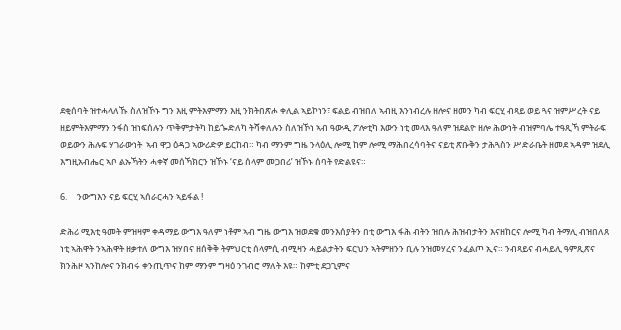ደቂሰባት ዝተሓላለኹ ስለዝኾኑ ግን እዚ ምትእምማን እዚ ንክትበጽሖ ቀሊል ኣይኮነን፣ ፍልይ ብዝበለ ኣብዚ እንነብረሉ ዘሎና ዘመን ካብ ፍርሂ ብጻይ ወይ ጓና ዝምሥረት ናይ ዘይምትእምማን ንፋስ ዝነፍሰሉን ጥቅምታትካ ከይጐድለካ ትሻቀለሉን ስለዝኾነ ኣብ ዓውዲ ፖሎቲካ እውን ነቲ መላእ ዓለም ዝደልዮ ዘሎ ሕውነት ብዝምባሌ ተዓጺኻ ምትራፍ ወይውን ሕሉፍ ሃገራውነት  ኣብ ዋጋ ዕዳጋ ኣውሪድዎ ይርከብ። ካብ ማንም ግዜ ንላዕሊ ሎሚ ከም ሎሚ ማሕበረሳባትና ናይቲ ጽቡቅን ታሕጓስን ሥድራቤት ዘመደ ኣዳም ዝደሊ እግዚአብሔር ኣቦ ልኡኻትን ሓቀኛ መሰኻክርን ዝኾኑ ‘ናይ ሰላም መጋበሪ’ ዝኾኑ ሰባት የድልዩና።

6.     ንውግእን ናይ ፍርሂ ኣሰራርሓን ኣይፋል !

ድሕሪ ሚእቲ ዓመት ምዝዛም ቀዳማይ ውግእ ዓለም ነቶም ኣብ ግዜ ውግእ ዝወደቁ መንእሰያትን በቲ ውግእ ፋሕ ብትን ዝበሉ ሕዝብታትን እናዘከርና ሎሚ ካብ ትማሊ ብዝበለጸ ነቲ ኣሕዋት ንኣሕዋት ዘቃተለ ውግእ ዝሃበና ዘሰቅቅ ትምህርቲ ሰላምሲ ብሚዛን ሓይልታትን ፍርህን ኣትምዘንን ቢሉ ንዝመሃረና ንፈልጦ ኢና። ንብጻይና ብሓይሊ ዓምጺጽና ክንሕዞ ኣንከሎና ንክብሩ ቀንጢጥና ከም ማንም ግዛዕ ንገብሮ ማለት እዩ። ከምቲ ደጋጊምና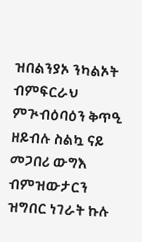ዝበልንያኦ ንካልኦት ብምፍርራህ ምጒብዕባዕን ቅጥዒ ዘይብሉ ስልኳ ናይ መጋበሪ ውግእ ብምዝውታርን ዝግበር ነገራት ኩሉ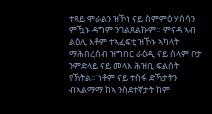ተጻይ ሞራልን ዝኾነ ናይ ስምምዕ ሃሰሳን ምዃኑ ዳግም ንገልጸልኩም። ምናዳ ኣብ ልዕሊ እቶም ተኣፈፍቲ ዝኾኑ ኣካላት ማሕበረሰብ ዝግበር ራዕዲ ናይ ሰላም ቦታ ንምድላይ ናይ መላእ ሕዝቢ ፍልሰት የኸትል። ነቶም ናይ ተስፋ ድኻታትን ብኣልማማ ከኣ ንስደተኛታት ከም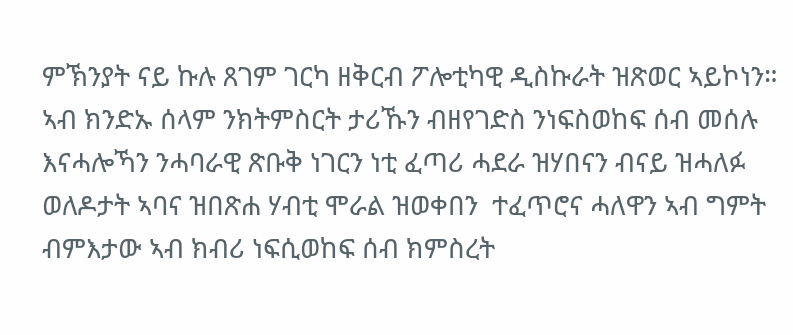ምኽንያት ናይ ኩሉ ጸገም ገርካ ዘቅርብ ፖሎቲካዊ ዲስኩራት ዝጽወር ኣይኮነን። ኣብ ክንድኡ ሰላም ንክትምስርት ታሪኹን ብዘየገድስ ንነፍስወከፍ ሰብ መሰሉ እናሓሎኻን ንሓባራዊ ጽቡቅ ነገርን ነቲ ፈጣሪ ሓደራ ዝሃበናን ብናይ ዝሓለፉ ወለዶታት ኣባና ዝበጽሐ ሃብቲ ሞራል ዝወቀበን  ተፈጥሮና ሓለዋን ኣብ ግምት ብምእታው ኣብ ክብሪ ነፍሲወከፍ ሰብ ክምስረት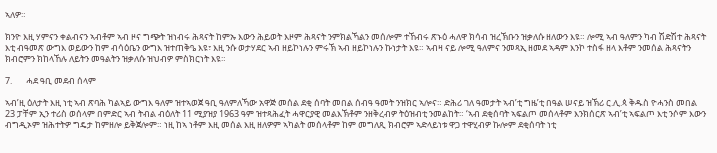ኣለዎ።

ክንዮ እዚ ሃምናን ቀልብናን ኣብቶም ኣብ ዞና ግጭት ዝነብሩ ሕጻናት ከምኡ እውን ሕይወት እዞም ሕጻናት ንምክልኻልን መሰሎም ተኸብሩ ጽኑዕ ሓለዋ ክሳብ ዝረኽቡን ዝቃለሱ ዘለውን እዩ። ሎሚ ኣብ ዓለምን ካብ ሽድሽተ ሕጻናት እቲ ብዓመጽ ውግእ ወይውን ከም ብሳዕቤን ውግእ ዝተጠቅዔ እዩ፣ እዚ ንሱ ወታሃደር ኣብ ዘይኮነሉን ምሩኽ ኣብ ዘይኮነሉን ኩነታት እዩ። ኣብዛ ናይ ሎሚ ዓለምና ንመጻኢ ዘመደ ኣዳም እንኮ ተስፋ ዘላ እቶም ንመሰል ሕጻናትን ክብሮምን ክከላኸሉ ለይትን መዓልትን ዝቃለሱ ዝህብዎ ምስክርነት እዩ።

7.       ሓደ ዓቢ መደብ ሰላም

ኣብ’ዚ ዕለታት እዚ ነቲ ኣብ ጽባሕ ካልኣይ ውግእ ዓለም ዝተኣወጀ ዓቢ ዓለምለኻው አዋጅ መሰል ደቂ ሰባት መበል ሰብዓ ዓመት ንዝክር ኣሎና። ድሕሪ ገለ ዓመታት ኣብ’ቲ ግዜ’ቲ በዓል ሠናይ ዝኽሪ ር.ሊ.ጳ ቅዱስ ዮሓንስ መበል 23 ፓቸም ኢን ተሪስ ወሰላም በምድር ኣብ ትብል ብዕለት 11 ሚያዝያ 1963 ዓም ዝተጻሕፈት ሓዋርያዊ መልእኽቶም ንዘቅረብዎ ትዕዝብቲ ንመልከት። ‘ኣብ ደቂሰባት ኣፍልጦ መሰላቶም እንክሰርጽ ኣብ’ቲ ኣፍልጦ እቲ ንሶም እውን ብግዲኦም ዝሕተትዎ ግዴታ ከምዘሎ ይቅጀሎም። ነዚ ከኣ ነቶም እዚ መሰል እዚ ዘለዎም ኣካልት መሰላቶም ከም መግለጺ ክብሮም ኣድላይነቱ ዋጋ ተዋሂብዎ ኩሎም ደቂሰባት ነቲ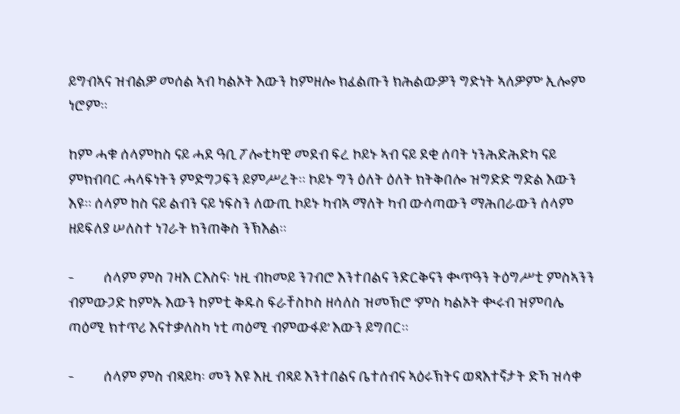ይግብኣና ዝብልዎ መሰል ኣብ ካልኦት እውን ከምዘሎ ክፈልጡን ክሕልውዎን ግድነት ኣለዎም’ ኢሎም ነሮም።

ከም ሓቁ ሰላምከስ ናይ ሓደ ዓቢ ፖሎቲካዊ መደብ ፍረ ኮይኑ ኣብ ናይ ደቂ ሰባት ነንሕድሕድካ ናይ ምክብባር ሓላፍነትን ምድግጋፍን ይምሥረት። ኮይኑ ግን ዕለት ዕለት ክትቅበሎ ዝግድድ ግድል እውን እዩ። ሰላም ከስ ናይ ልብን ናይ ነፍስን ለውጢ ኮይኑ ካብኣ ማለት ካብ ውሳጣውን ማሕበራውን ሰላም ዘይፍለያ ሠለስተ ነገራት ክንጠቅስ ንኽእል።

-          ሰላም ምስ ገዛእ ርእስና፡ ነዚ ብከመይ ንገብሮ እንተበልና ንድርቅናን ቊጥዓን ትዕግሥቲ ምስኣንን ብምውጋድ ከምኡ እውን ከምቲ ቅዱስ ፍራቸስኮስ ዘሳለስ ዝመኽሮ ‘ምስ ካልኦት ቊሩብ ዝምባሌ ጣዕሚ ክተጥሪ እናተቃለስካ ነቲ ጣዕሚ ብምውፋይ’ እውን ይግበር።

-          ሰላም ምስ ብጻይካ፡ መን እዩ እዚ ብጻይ እንተበልና ቤተሰብና ኣዕሩኽትና ወጻእተኛታት ድኻ ዝሳቀ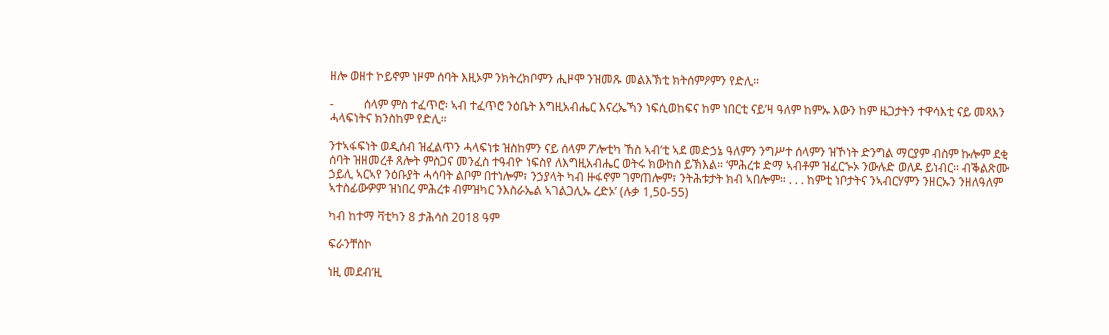ዘሎ ወዘተ ኮይኖም ነዞም ሰባት እዚኦም ንክትረክቦምን ሒዞሞ ንዝመጹ መልእኽቲ ክትሰምዖምን የድሊ።

-          ሰላም ምስ ተፈጥሮ፡ ኣብ ተፈጥሮ ንዕቤት እግዚአብሔር እናረኤኻን ነፍሲወከፍና ከም ነበርቲ ናይ’ዛ ዓለም ከምኡ እውን ከም ዜጋታትን ተዋሳእቲ ናይ መጻእን ሓላፍነትና ክንስከም የድሊ።

ንተኣፋፍነት ወዲሰብ ዝፈልጥን ሓላፍነቱ ዝስከምን ናይ ሰላም ፖሎቲካ ኸስ ኣብ’ቲ ኣደ መድኃኔ ዓለምን ንግሥተ ሰላምን ዝኾነት ድንግል ማርያም ብስም ኩሎም ደቂ ሰባት ዝዘመረቶ ጸሎት ምስጋና መንፈስ ተዓብዮ ነፍስየ ለእግዚአብሔር ወትሩ ክውከስ ይኽእል። ‘ምሕረቱ ድማ ኣብቶም ዝፈርኍኦ ንውሉድ ወለዶ ይነብር። ብቕልጽሙ ኃይሊ ኣርኣየ ንዕቡያት ሓሳባት ልቦም በተነሎም፣ ንኃያላት ካብ ዙፋኖም ገምጠሎም፣ ንትሕቱታት ክብ ኣበሎም። . . . ከምቲ ነቦታትና ንኣብርሃምን ንዘርኡን ንዘለዓለም ኣተስፊውዎም ዝነበረ ምሕረቱ ብምዝካር ንእስራኤል ኣገልጋሊኡ ረድኦ’ (ሉቃ 1,50-55)

ካብ ከተማ ቫቲካን 8 ታሕሳስ 2018 ዓም

ፍራንቸስኮ

ነዚ መደብ’ዚ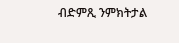ብድምጺ ንምክትታል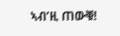ኣብ’ዚ ጠውቑ!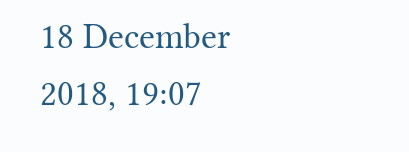18 December 2018, 19:07